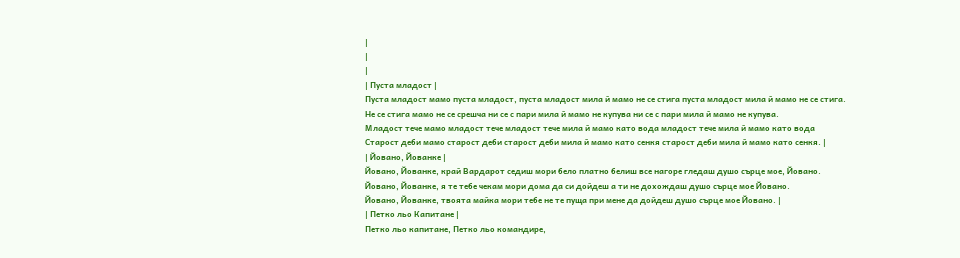|
|
|
| Пуста младост |
Пуста младост мамо пуста младост, пуста младост мила й мамо не се стига пуста младост мила й мамо не се стига.
Не се стига мамо не се срешча ни се с пари мила й мамо не купува ни се с пари мила й мамо не купува.
Младост тече мамо младост тече младост тече мила й мамо като вода младост тече мила й мамо като вода
Старост деби мамо старост деби старост деби мила й мамо като сенкя старост деби мила й мамо като сенкя. |
| Йовано, Йованке |
Йовано, Йованке, край Вардарот седиш мори бело платно белиш все нагоре гледаш душо сърце мое, Йовано.
Йовано, Йованке, я те тебе чекам мори дома да си дойдеш а ти не дохождаш душо сърце мое Йовано.
Йовано, Йованке, твоята майка мори тебе не те пуща при мене да дойдеш душо сърце мое Йовано. |
| Петко льо Капитане |
Петко льо капитане, Петко льо командире,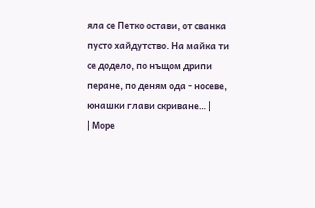яла се Петко остави, от сванка пусто хайдутство. На майка ти се додело, по нъщом дрипи перане, по деням ода - носеве, юнашки глави скриване… |
| Море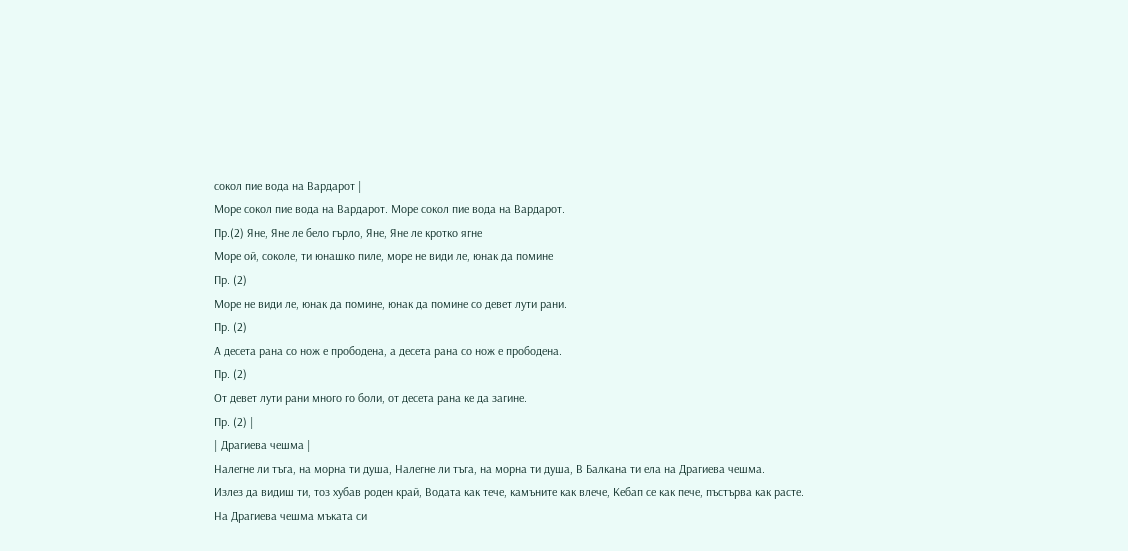сокол пие вода на Вардарот |
Море сокол пие вода на Вардарот. Море сокол пие вода на Вардарот.
Пр.(2) Яне, Яне ле бело гърло, Яне, Яне ле кротко ягне
Море ой, соколе, ти юнашко пиле, море не види ле, юнак да помине
Пр. (2)
Море не види ле, юнак да помине, юнак да помине со девет лути рани.
Пр. (2)
А десета рана со нож е прободена, а десета рана со нож е прободена.
Пр. (2)
От девет лути рани много го боли, от десета рана ке да загине.
Пр. (2) |
| Драгиева чешма |
Налегне ли тъга, на морна ти душа, Налегне ли тъга, на морна ти душа, В Балкана ти ела на Драгиева чешма.
Излез да видиш ти, тоз хубав роден край, Водата как тече, камъните как влече, Кебап се как пече, пъстърва как расте.
На Драгиева чешма мъката си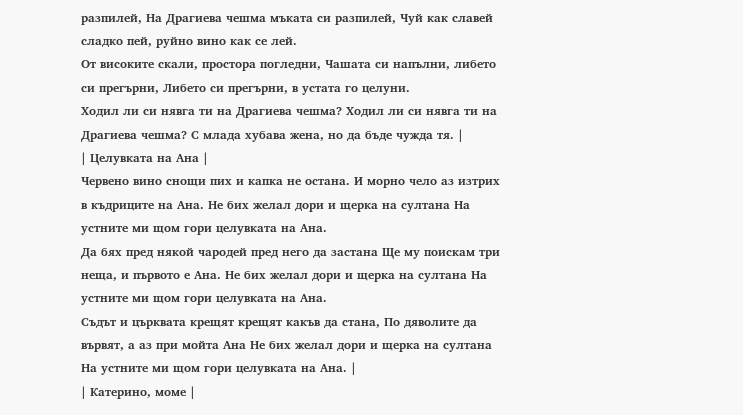разпилей, На Драгиева чешма мъката си разпилей, Чуй как славей сладко пей, руйно вино как се лей.
От високите скали, простора погледни, Чашата си напълни, либето си прегърни, Либето си прегърни, в устата го целуни.
Ходил ли си нявга ти на Драгиева чешма? Ходил ли си нявга ти на Драгиева чешма? С млада хубава жена, но да бъде чужда тя. |
| Целувката на Ана |
Червено вино снощи пих и капка не остана. И морно чело аз изтрих в къдриците на Ана. Не бих желал дори и щерка на султана На устните ми щом гори целувката на Ана.
Да бях пред някой чародей пред него да застана Ще му поискам три неща, и първото е Ана. Не бих желал дори и щерка на султана На устните ми щом гори целувката на Ана.
Съдът и църквата крещят крещят какъв да стана, По дяволите да вървят, а аз при мойта Ана Не бих желал дори и щерка на султана На устните ми щом гори целувката на Ана. |
| Катерино, моме |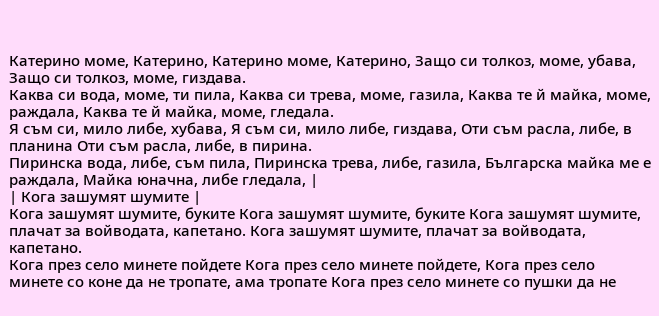Катерино моме, Катерино, Катерино моме, Катерино, Защо си толкоз, моме, убава, Защо си толкоз, моме, гиздава.
Каква си вода, моме, ти пила, Каква си трева, моме, газила, Каква те й майка, моме, раждала, Каква те й майка, моме, гледала.
Я съм си, мило либе, хубава, Я съм си, мило либе, гиздава, Оти съм расла, либе, в планина Оти съм расла, либе, в пирина.
Пиринска вода, либе, съм пила, Пиринска трева, либе, газила, Българска майка ме е раждала, Майка юначна, либе гледала, |
| Кога зашумят шумите |
Кога зашумят шумите, буките Кога зашумят шумите, буките Кога зашумят шумите, плачат за войводата, капeтано. Кога зашумят шумите, плачат за войводата, капeтано.
Кога през село минете пойдете Кога през село минете пойдете, Кога през село минете со коне да не тропате, ама тропате Кога през село минете со пушки да не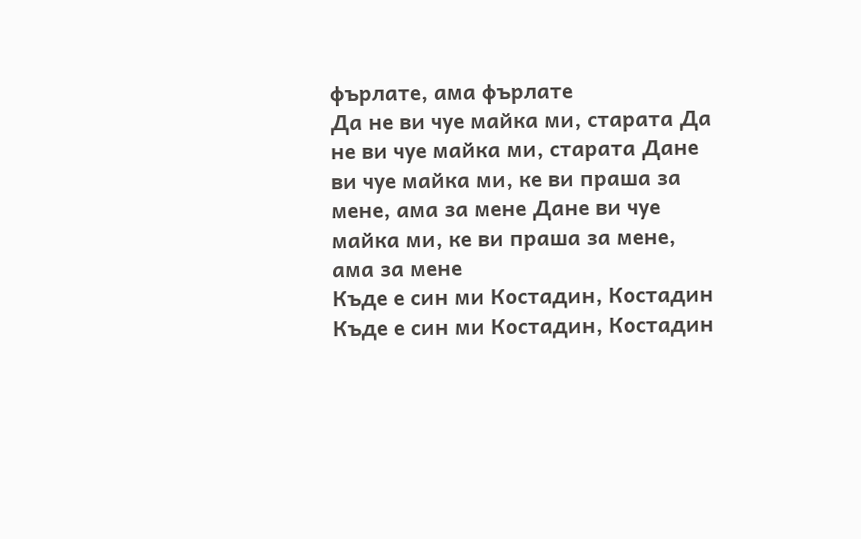фърлате, ама фърлате
Да не ви чуе майка ми, старата Да не ви чуе майка ми, старата Дане ви чуе майка ми, ке ви праша за мене, ама за мене Дане ви чуе майка ми, ке ви праша за мене, ама за мене
Къде е син ми Костадин, Костадин Къде е син ми Костадин, Костадин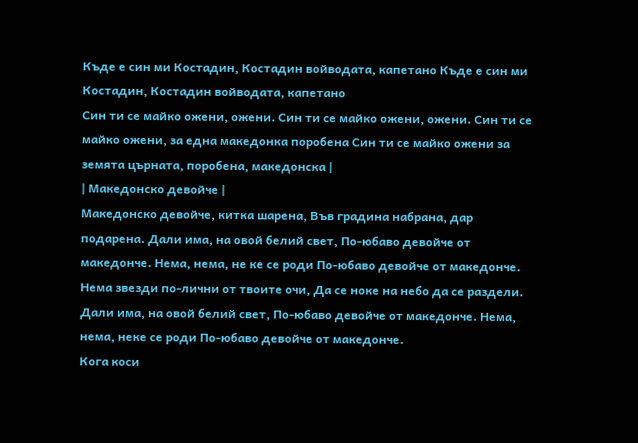Къде е син ми Костадин, Костадин войводата, капетано Къде е син ми Костадин, Костадин войводата, капетано
Син ти се майко ожени, ожени. Син ти се майко ожени, ожени. Син ти се майко ожени, за една македонка поробена Син ти се майко ожени за земята църната, поробена, македонска |
| Македонско девойче |
Македонско девойче, китка шарена, Във градина набрана, дар подарена. Дали има, на овой белий свет, По-юбаво девойче от македонче. Нема, нема, не ке се роди По-юбаво девойче от македонче.
Нема звезди по-лични от твоите очи, Да се ноке на небо да се раздели. Дали има, на овой белий свет, По-юбаво девойче от македонче. Нема, нема, неке се роди По-юбаво девойче от македонче.
Кога коси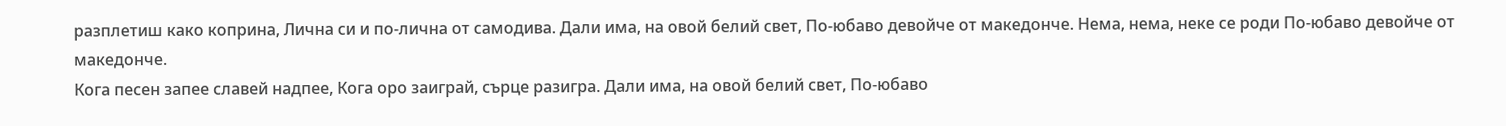разплетиш како коприна, Лична си и по-лична от самодива. Дали има, на овой белий свет, По-юбаво девойче от македонче. Нема, нема, неке се роди По-юбаво девойче от македонче.
Кога песен запее славей надпее, Кога оро заиграй, сърце разигра. Дали има, на овой белий свет, По-юбаво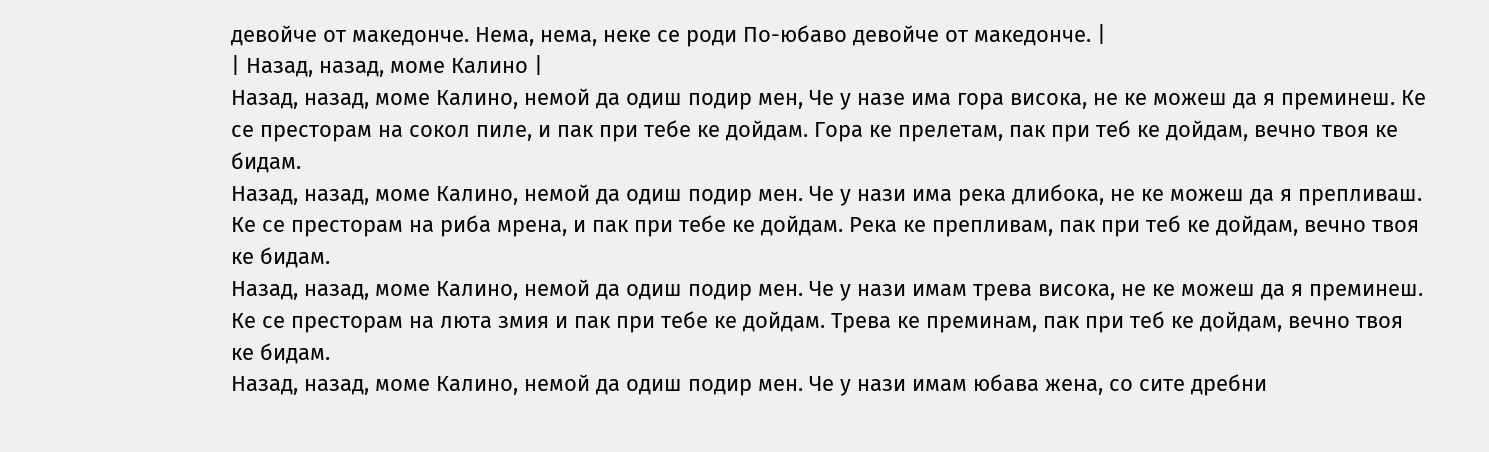девойче от македонче. Нема, нема, неке се роди По-юбаво девойче от македонче. |
| Назад, назад, моме Калино |
Назад, назад, моме Калино, немой да одиш подир мен, Че у назе има гора висока, не ке можеш да я преминеш. Ке се престорам на сокол пиле, и пак при тебе ке дойдам. Гора ке прелетам, пак при теб ке дойдам, вечно твоя ке бидам.
Назад, назад, моме Калино, немой да одиш подир мен. Че у нази има река длибока, не ке можеш да я препливаш. Ке се престорам на риба мрена, и пак при тебе ке дойдам. Река ке препливам, пак при теб ке дойдам, вечно твоя ке бидам.
Назад, назад, моме Калино, немой да одиш подир мен. Че у нази имам трева висока, не ке можеш да я преминеш. Ке се престорам на люта змия и пак при тебе ке дойдам. Трева ке преминам, пак при теб ке дойдам, вечно твоя ке бидам.
Назад, назад, моме Калино, немой да одиш подир мен. Че у нази имам юбава жена, со сите дребни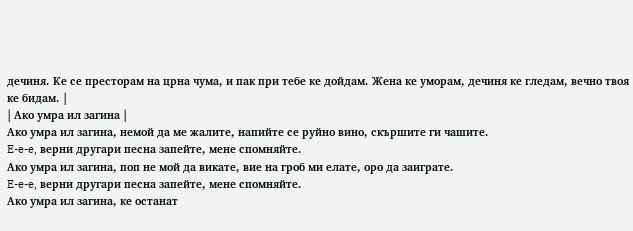дечиня. Ке се престорам на црна чума, и пак при тебе ке дойдам. Жена ке уморам, дечиня ке гледам, вечно твоя ке бидам. |
| Ако умра ил загина |
Ако умра ил загина, немой да ме жалите, напийте се руйно вино, скършите ги чашите.
E-e-e, верни другари песна запейте, мене спомняйте.
Ако умра ил загина, поп не мой да викате, вие на гроб ми елате, оро да заиграте.
E-e-e, верни другари песна запейте, мене спомняйте.
Ако умра ил загина, ке останат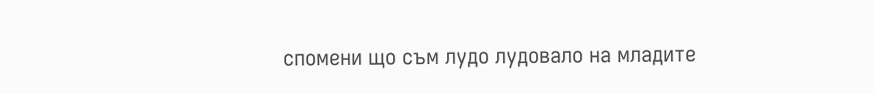спомени що съм лудо лудовало на младите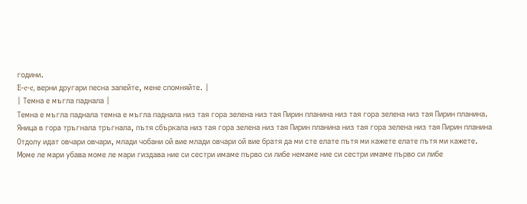години.
E-e-e, верни другари песна запейте, мене спомняйте. |
| Темна е мъгла паднала |
Темна е мъгла паднала темна е мъгла паднала низ тая гора зелена низ тая Пирин планина низ тая гора зелена низ тая Пирин планина.
Яница в гора тръгнала тръгнала, пътя сбъркала низ тая гора зелена низ тая Пирин планина низ тая гора зелена низ тая Пирин планина
Отдолу идат овчари овчари, млади чобани ой вие млади овчари ой вие братя да ми сте елате пътя ми кажете елате пътя ми кажете.
Моме ле мари убава моме ле мари гиздава ние си сестри имаме първо си либе немаме ние си сестри имаме първо си либе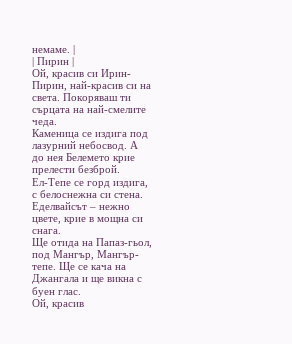немаме. |
| Пирин |
Ой, красив си Ирин-Пирин, най-красив си на света. Покоряваш ти сърцата на най-смелите чеда.
Каменица се издига под лазурний небосвод. А до нея Белемето крие прелести безброй.
Ел-Тепе се горд издига, с белоснежна си стена. Еделвайсът – нежно цвете, крие в мощна си снага.
Ще отида на Папаз-гьол, под Мангър, Мангър-тепе. Ще се кача на Джангала и ще викна с буен глас.
Ой, красив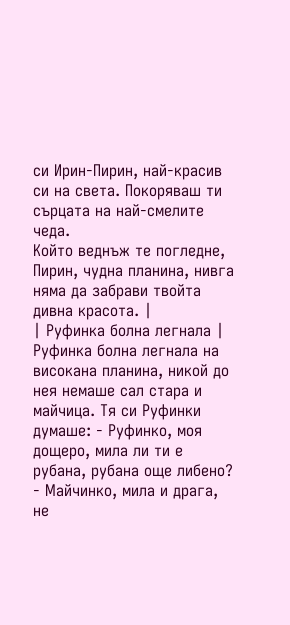си Ирин-Пирин, най-красив си на света. Покоряваш ти сърцата на най-смелите чеда.
Който веднъж те погледне, Пирин, чудна планина, нивга няма да забрави твойта дивна красота. |
| Руфинка болна легнала |
Руфинка болна легнала на високана планина, никой до нея немаше сал стара и майчица. Тя си Руфинки думаше: - Руфинко, моя дощеро, мила ли ти е рубана, рубана още либено? - Майчинко, мила и драга, не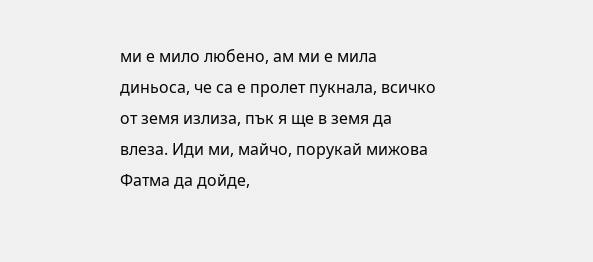ми е мило любено, ам ми е мила диньоса, че са е пролет пукнала, всичко от земя излиза, пък я ще в земя да влеза. Иди ми, майчо, порукай мижова Фатма да дойде,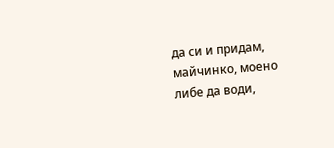да си и придам, майчинко, моено либе да води,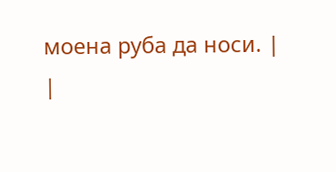моена руба да носи. |
|